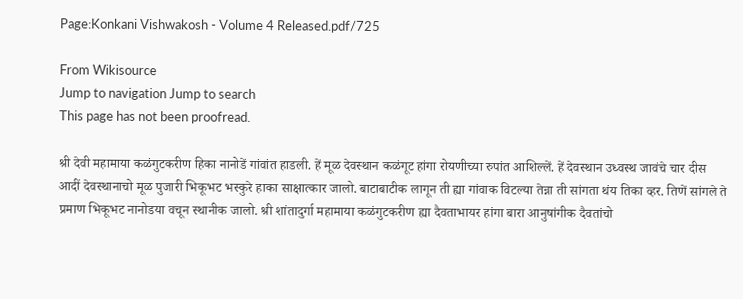Page:Konkani Vishwakosh - Volume 4 Released.pdf/725

From Wikisource
Jump to navigation Jump to search
This page has not been proofread.

श्री देवी महामाया कळंगुटकरीण हिका नानोडें गांवांत हाडली. हें मूळ देवस्थान कळंगूट हांगा रोयणीच्या रुपांत आशिल्लें. हें देवस्थान उध्वस्थ जावंचे चार दीस आदीं देवस्थानाचो मूळ पुजारी भिकूभट भस्कुरे हाका साक्षात्कार जालो. बाटाबाटीक लागून ती ह्या गांवाक विटल्या तेन्ना ती सांगता थंय तिका व्हर. तिणें सांगले ते प्रमाण भिकूभट नानोडया वचून स्थानीक जालो. श्री शांतादुर्गा महामाया कळंगुटकरीण ह्या दैवताभायर हांगा बारा आनुषांगीक दैवतांचो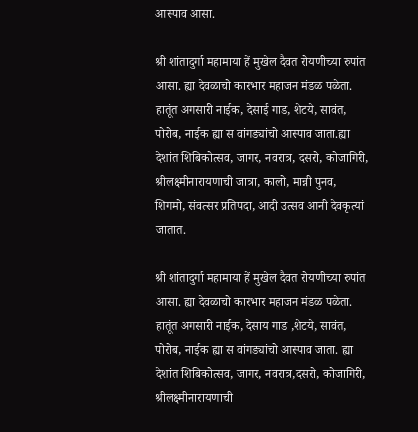आस्पाव आसा.

श्री शांतादुर्गा महामाया हें मुखेल दैवत रोयणीच्या रुपांत आसा. ह्या देवळाचो कारभार महाजन मंडळ पळेता. हातूंत अगसारी नाईक, देसाई गाड, शेटये, सावंत, पोरोब, नाईक ह्या स वांगड्यांचो आस्पाव जाता.ह्या देशांत शिबिकोत्सव, जागर, नवरात्र, दसरो, कोजागिरी, श्रीलक्ष्मीनारायणाची जात्रा, कालो, मान्नी पुनव, शिगमो, संवत्सर प्रतिपदा, आदी उत्सव आनी देवकृत्यां जातात.

श्री शांतादुर्गा महामाया हें मुखेल दैवत रोयणीच्या रुपांत आसा. ह्या देवळाचो कारभार महाजन मंडळ पळेता. हातूंत अगसारी नाईक, देसाय गाड ,शेटये, सावंत, पोरोब, नाईक ह्या स वांगड्यांचो आस्पाव जाता. ह्या देशांत शिबिकोत्सव, जागर, नवरात्र,दसरो, कोजागिरी, श्रीलक्ष्मीनारायणाची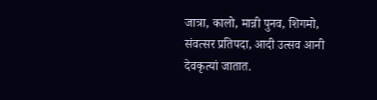जात्रा, कालो, मान्नी पुनव, शिगमो, संवत्सर प्रतिपदा, आदी उत्सव आनी देवकृत्यां जातात.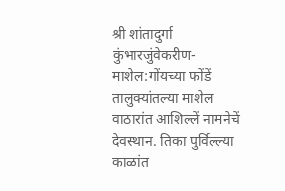श्री शांतादुर्गा कुंभारजुंवेकरीण-माशेल:गोंयच्या फोंडें तालुक्यांतल्या माशेल वाठारांत आशिल्लें नामनेचें देवस्थान. तिका पुर्विल्ल्या काळांत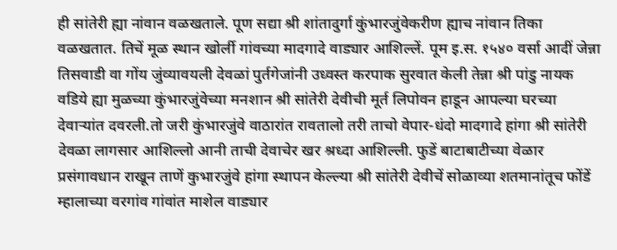ही सांतेरी ह्या नांवान वळखताले. पूण सद्या श्री शांतादुर्गा कुंभारजुंवेकरीण ह्याच नांवान तिका वळखतात. तिचें मूळ स्थान खोर्ली गांवच्या मादगादे वाड्यार आशिल्लें. पूम इ.स. १५४० वर्सा आदीं जेन्ना तिसवाडी वा गोंय जुंव्यावयली देवळां पुर्तगेजांनी उध्वस्त करपाक सुरवात केली तेन्ना श्री पांडु नायक वडिये ह्या मुळच्या कुंभारजुंवेच्या मनशान श्री सांतेरी देवीची मूर्त लिपोवन हाडून आपल्या घरच्या देवाऱ्यांत दवरली.तो जरी कुंभारजुंवे वाठारांत रावतालो तरी ताचो वेपार-धंदो मादगादे हांगा श्री सांतेरी देवळा लागसार आशिल्लो आनी ताची देवाचेर खर श्रध्दा आशिल्ली. फुडें बाटाबाटीच्या वेळार प्रसंगावधान राखून ताणें कुभारजुंवे हांगा स्थापन केल्ल्या श्री सांतेरी देवीचें सोळाव्या शतमानांतूच फोंडें म्हालाच्या वरगांव गांवांत माशेल वाड्यार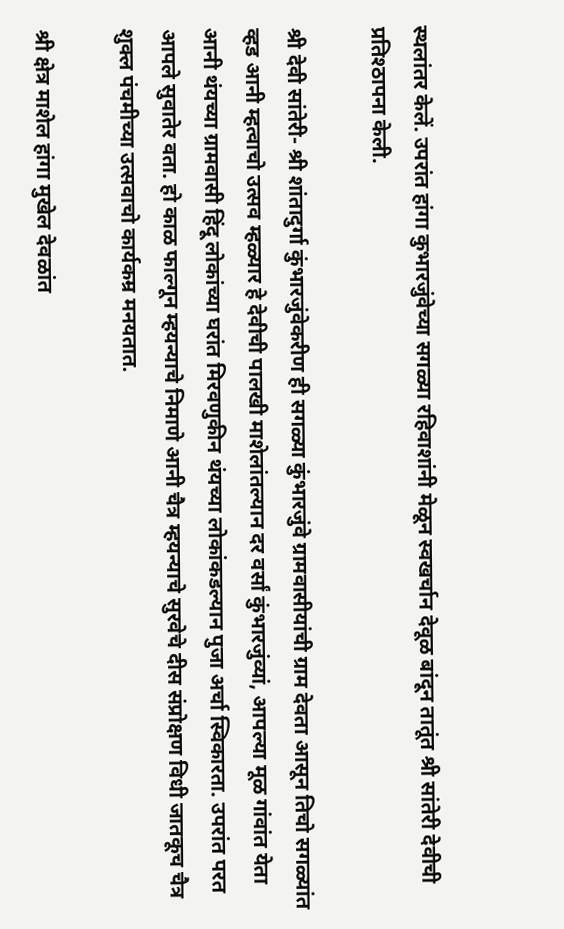स्थलांतर केलें. उपरांत हांगा कुभारजुंवेच्या सगळ्या रहिवाशांनी मेळून स्वखर्चान देवूळ बांदून तातूंत श्री सांतेरी देवीची प्रतिश्ठापना केली.

श्री देवी सांतेरी- श्री शांतादुर्गा कुंभारजुंवेकरीण ही सगळ्या कुंभारजुंवे ग्रामवासीयांची ग्राम देवता आसून तिचो सगळ्यांत व्हड आनी म्हत्वाचो उत्सव म्हळ्यार हे देवीची पालखी माशेलांतल्यान दर वर्सां कुंभारजुंव्यां, आपल्या मूळ गांवांत येता आनी थंयच्या ग्रामवासी हिंदू लोकांच्या घरांत मिरवणुकीन थंयच्या लोकांकडल्यान पुजा अर्चा स्विकारता. उपरांत परत आपले सुवातेर वता. हो काळ फाल्गून म्हयन्याचे निमाणे आनी चैत्र म्हयन्याचे सुरवेचे दीस संप्रोक्षण विधी जातकूच चैत्र शुक्ल पंचमीच्या उत्सवाचो कार्यकम्र मनयतात.

श्री क्षेत्र माशेल हांगा मुखेल देवळांत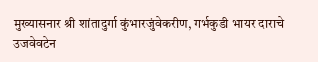मुख्यासनार श्री शांतादुर्गा कुंभारजुंवेकरीण, गर्भकुडी भायर दाराचे उजवेवटेन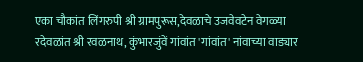एका चौकांत लिंगरुपी श्री ग्रामपुरूस,देवळाचे उजवेवटेन वेगळ्या रदेवळांत श्री रवळनाथ, कुंभारजुंवें गांवांत 'गांवांत' नांवाच्या वाड्यार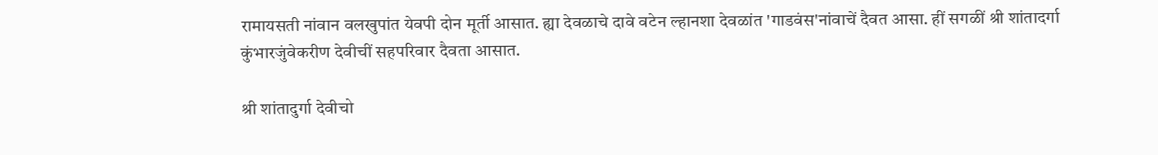रामायसती नांवान वलखुपांत येवपी दोन मूर्ती आसात. ह्या देवळाचे दावे वटेन ल्हानशा देवळांत 'गाडवंस'नांवाचें दैवत आसा. हीं सगळीं श्री शांतादर्गा कुंभारजुंवेकरीण देवीचीं सहपरिवार दैवता आसात.

श्री शांतादुर्गा देवीचो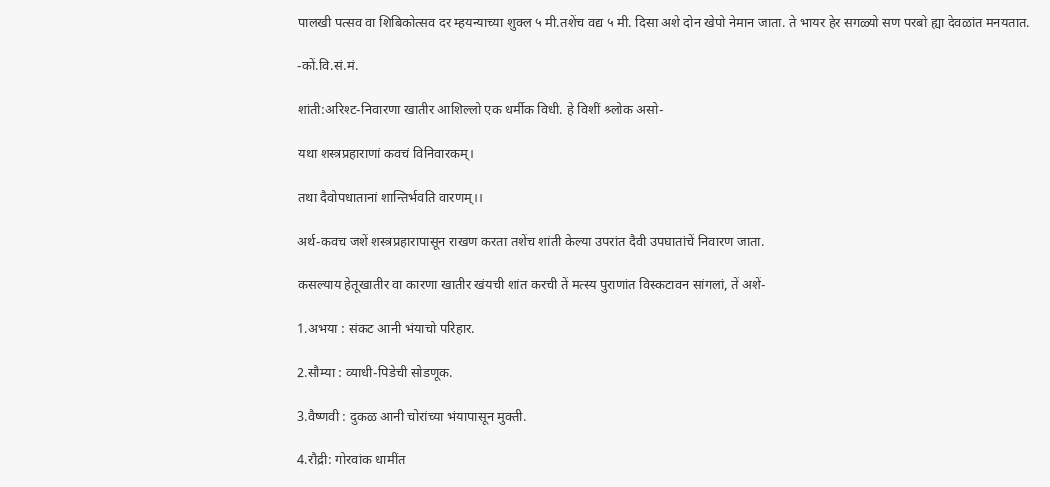पालखी पत्सव वा शिबिकोत्सव दर म्हयन्याच्या शुक्ल ५ मी.तशेंच वद्य ५ मी. दिसा अशे दोन खेपो नेमान जाता. ते भायर हेर सगळ्यो सण परबो ह्या देवळांत मनयतात.

-कों.वि.सं.मं.

शांती:अरिश्ट-निवारणा खातीर आशिल्लो एक धर्मीक विधी. हे विशीं श्र्लोक असो-

यथा शस्त्रप्रहाराणां कवचं विनिवारकम्।

तथा दैवोपधातानां शान्तिर्भवति वारणम्।।

अर्थ-कवच जशें शस्त्रप्रहारापासून राखण करता तशेंच शांती केल्या उपरांत दैवी उपघातांचें निवारण जाता.

कसल्याय हेतूखातीर वा कारणा खातीर खंयची शांत करची तें मत्स्य पुराणांत विस्कटावन सांगलां, तें अशें-

1.अभया : संकट आनी भंयाचो परिहार.

2.सौम्या : व्याधी-पिडेची सोडणूक.

3.वैष्णवी : दुकळ आनी चोरांच्या भंयापासून मुक्ती.

4.रौद्री: गोरवांक धामींत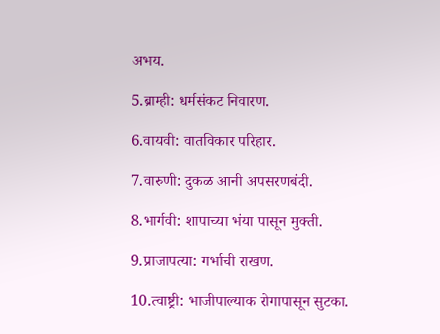अभय.

5.ब्राम्ही: धर्मसंकट निवारण.

6.वायवी: वातविकार परिहार.

7.वारुणी: दुकळ आनी अपसरणबंदी.

8.भार्गवी: शापाच्या भंया पासून मुक्ती.

9.प्राजापत्या: गर्भाची राखण.

10.त्वाष्ट्री: भाजीपाल्याक रोगापासून सुटका.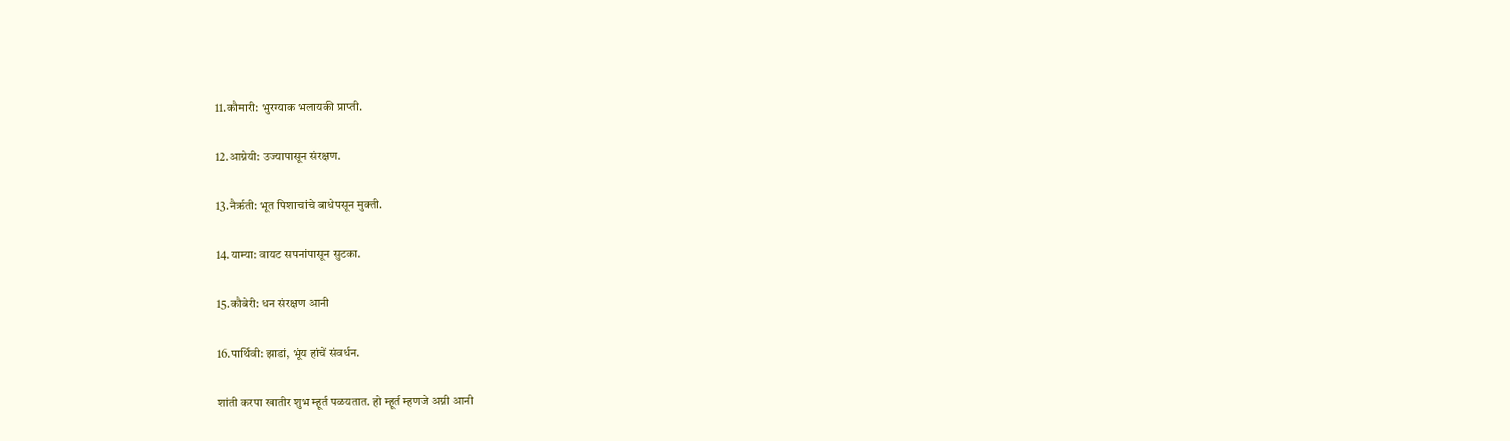11.कौमारी: भुरग्याक भलायकी प्राप्ती.

12.आग्नेयी: उज्यापासून संरक्षण.

13.नैर्ऋती: भूत पिशाचांचे बाधेपसून मुक्ती.

14.याम्या: वायट सपनांपासून सुटका.

15.कौबेरी: धन संरक्षण आनी

16.पार्थिवी: झाडां, भूंय हांचें संवर्धन.

शांती करपा खातीर शुभ म्हूर्त पळयतात. हो म्हूर्त म्हणजे अग्नी आनी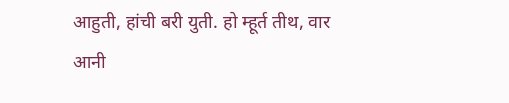आहुती, हांची बरी युती. हो म्हूर्त तीथ, वार आनी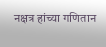नक्षत्र हांच्या गणितान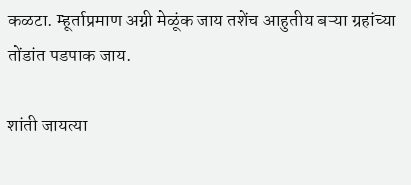कळटा. म्हूर्ताप्रमाण अग्नी मेळूंक जाय तशेंच आहुतीय बऱ्या ग्रहांच्या तोंडांत पडपाक जाय.

शांती जायत्या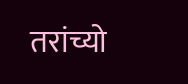तरांच्यो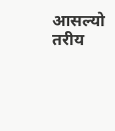आसल्यो तरीय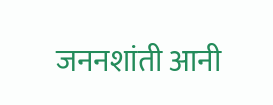जननशांती आनी